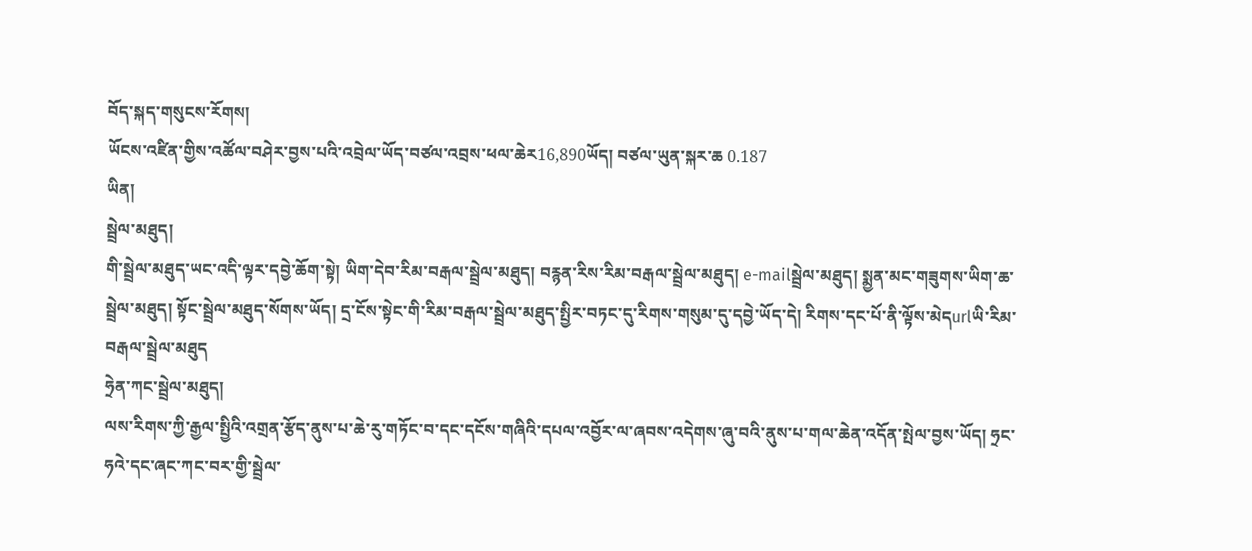བོད་སྐད་གསུངས་རོགས།
ཡོངས་འཛིན་གྱིས་འཚོལ་བཤེར་བྱས་པའི་འབྲེལ་ཡོད་བཙལ་འབྲས་ཕལ་ཆེར16,890ཡོད། བཙལ་ཡུན་སྐར་ཆ 0.187
ཡིན།
སྦྲེལ་མཐུད།
གི་སྦྲེལ་མཐུད་ཡང་འདི་ལྟར་དབྱེ་ཆོག་སྟེ། ཡིག་དེབ་རིམ་བརྒལ་སྦྲེལ་མཐུད། བརྙན་རིས་རིམ་བརྒལ་སྦྲེལ་མཐུད། e-mailསྦྲེལ་མཐུད། སྨྱན་མང་གཟུགས་ཡིག་ཆ་སྦྲེལ་མཐུད། སྟོང་སྦྲེལ་མཐུད་སོགས་ཡོད། དྲ་ངོས་སྟེང་གི་རིམ་བརྒལ་སྦྲེལ་མཐུད་སྤྱིར་བཏང་དུ་རིགས་གསུམ་དུ་དབྱེ་ཡོད་དེ། རིགས་དང་པོ་ནི་ལྟོས་མེདurlཡི་རིམ་བརྒལ་སྦྲེལ་མཐུད
ཧྲེན་ཀང་སྦྲེལ་མཐུད།
ལས་རིགས་ཀྱི་རྒྱལ་སྤྱིའི་འགྲན་རྩོད་ནུས་པ་ཆེ་རུ་གཏོང་བ་དང་དངོས་གཞིའི་དཔལ་འབྱོར་ལ་ཞབས་འདེགས་ཞུ་བའི་ནུས་པ་གལ་ཆེན་འདོན་སྤེལ་བྱས་ཡོད། ཧྲང་ཧའེ་དང་ཞང་ཀང་བར་གྱི་སྦྲེལ་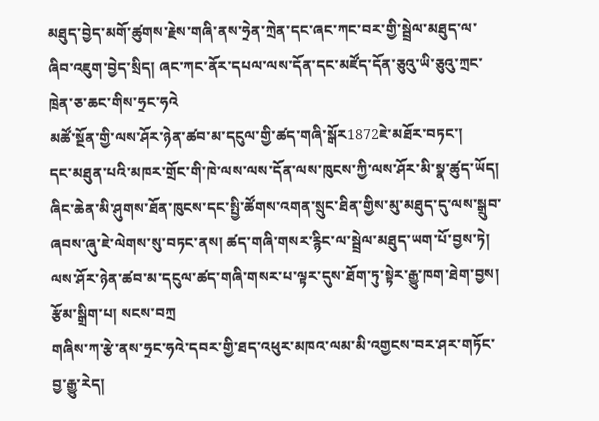མཐུད་བྱེད་མགོ་ཚུགས་རྗེས་གཞི་ནས་ཧྲེན་ཀྲེན་དང་ཞང་ཀང་བར་གྱི་སྦྲེལ་མཐུད་ལ་ཞིབ་འཇུག་བྱེད་སྲིད། ཞང་ཀང་ནོར་དཔལ་ལས་དོན་དང་མཛོད་དོན་ཅུའུ་ཡི་ཅུའུ་ཀྲང་ཁྲེན་ཅ་ཆང་གིས་ཧྲང་ཧའེ
མཚོ་སྔོན་གྱི་ལས་ཤོར་ཉེན་ཚབ་མ་དངུལ་གྱི་ཚད་གཞི་སྒོར1872ཇེ་མཐོར་བཏང་།
དང་མཐུན་པའི་མཁར་གྲོང་གི་ཁེ་ལས་ལས་དོན་ལས་ཁུངས་ཀྱི་ལས་ཤོར་མི་སྣ་ཚུད་ཡོད། ཞིང་ཆེན་མི་ཤུགས་ཐོན་ཁུངས་དང་སྤྱི་ཚོགས་འགན་སྲུང་ཐིན་གྱིས་མུ་མཐུད་དུ་ལས་སྒྲུབ་ཞབས་ཞུ་ཇེ་ལེགས་སུ་བཏང་ནས། ཚད་གཞི་གསར་རྙིང་ལ་སྦྲེལ་མཐུད་ཡག་པོ་བྱས་ཏེ། ལས་ཤོར་ཉེན་ཚབ་མ་དངུལ་ཚད་གཞི་གསར་པ་ལྟར་དུས་ཐོག་ཏུ་སྟེར་རྒྱུ་ཁག་ཐེག་བྱས། རྩོམ་སྒྲིག་པ། སངས་བཀྲ
གཞིས་ཀ་རྩེ་ནས་ཧྲང་ཧའེ་དབར་གྱི་ཐད་འཕུར་མཁའ་ལམ་མི་འགྱངས་བར་ཤར་གཏོང་བྱ་རྒྱུ་རེད།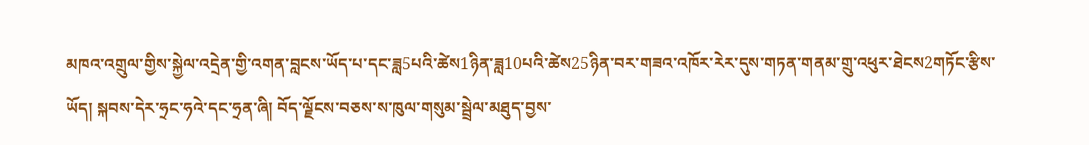མཁའ་འགྲུལ་གྱིས་སྐྱེལ་འདྲེན་གྱི་འགན་བླངས་ཡོད་པ་དང་ཟླ5པའི་ཚེས1ཉིན་ཟླ10པའི་ཚེས25ཉིན་བར་གཟའ་འཁོར་རེར་དུས་གཏན་གནམ་གྲུ་འཕུར་ཐེངས2གཏོང་རྩིས་ཡོད། སྐབས་དེར་ཧྲང་ཧའེ་དང་ཧྲན་ཞི། བོད་ལྗོངས་བཅས་ས་ཁུལ་གསུམ་སྦྲེལ་མཐུད་བྱས་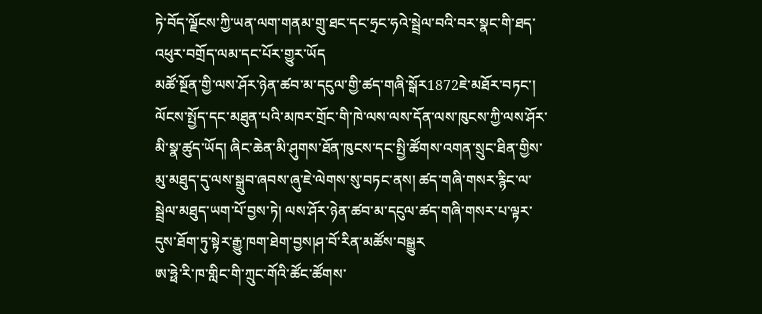ཏེ་བོད་ལྗོངས་ཀྱི་ཡན་ལག་གནམ་གྲུ་ཐང་དང་ཧྲང་ཧའེ་སྦྲེལ་བའི་བར་སྣང་གི་ཐད་འཕུར་བགྲོད་ལམ་དང་པོར་གྱུར་ཡོད
མཚོ་སྔོན་གྱི་ལས་ཤོར་ཉེན་ཚབ་མ་དངུལ་གྱི་ཚད་གཞི་སྒོར1872ཇེ་མཐོར་བཏང་།
ལོངས་སྤྱོད་དང་མཐུན་པའི་མཁར་གྲོང་གི་ཁེ་ལས་ལས་དོན་ལས་ཁུངས་ཀྱི་ལས་ཤོར་མི་སྣ་ཚུད་ཡོད། ཞིང་ཆེན་མི་ཤུགས་ཐོན་ཁུངས་དང་སྤྱི་ཚོགས་འགན་སྲུང་ཐིན་གྱིས་མུ་མཐུད་དུ་ལས་སྒྲུབ་ཞབས་ཞུ་ཇེ་ལེགས་སུ་བཏང་ནས། ཚད་གཞི་གསར་རྙིང་ལ་སྦྲེལ་མཐུད་ཡག་པོ་བྱས་ཏེ། ལས་ཤོར་ཉེན་ཚབ་མ་དངུལ་ཚད་གཞི་གསར་པ་ལྟར་དུས་ཐོག་ཏུ་སྟེར་རྒྱུ་ཁག་ཐེག་བྱས།ཤ་བོ་རིན་མཚོས་བསྒྱུར
ཨ་ཧྥེ་རི་ཁ་གླིང་གི་ཀྲུང་གོའི་ཚོང་ཚོགས་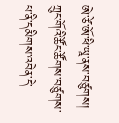ཨེ་ཙེ་ཨོ་ཕི་ཡཱ་ནས་བཙུགས།
ཀྲུང་གོའི་ཚོང་ཚོགས་བཙུགས་པ་ནི་དམིགས་འབེན་དེ་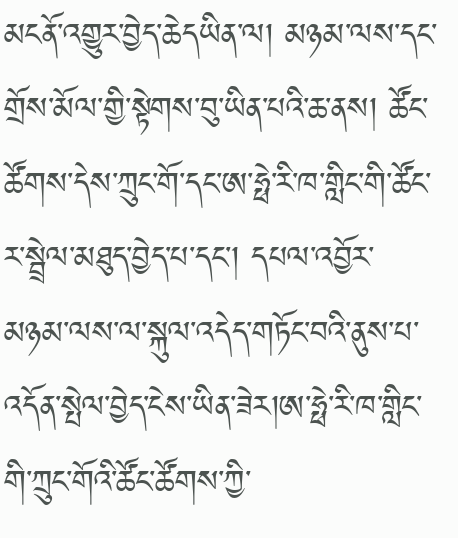མངནོ་འགྱུར་བྱེད་ཆེདཡིན་ལ། མཉམ་ལས་དང་གྲོས་མོལ་གྱི་སྟེགས་བུ་ཡིན་པའི་ཆ་ནས། ཚོང་ཚོགས་དེས་ཀྲུང་གོ་དང་ཨ་ཧྥེ་རི་ཁ་གླིང་གི་ཚོང་ར་སྦྲེལ་མཐུད་བྱེད་པ་དང་། དཔལ་འབྱོར་མཉམ་ལས་ལ་སྐུལ་འདེད་གཏོང་བའི་ནུས་པ་འདོན་སྤེལ་བྱེད་ངེས་ཡིན་ཟེར།ཨ་ཧྥེ་རི་ཁ་གླིང་གི་ཀྲུང་གོའི་ཚོང་ཚོགས་ཀྱི་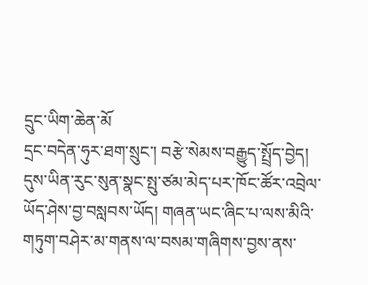དྲུང་ཡིག་ཆེན་མོ
དྲང་བདེན་ཧུར་ཐག་སྲུང་། བརྩེ་སེམས་བརྒྱུད་སྤྲོད་བྱེད།
དུས་ཡིན་རུང་སུན་སྣང་སྤུ་ཙམ་མེད་པར་ཁོང་ཚོར་འབྲེལ་ཡོད་ཤེས་བྱ་བསླབས་ཡོད། གཞན་ཡང་ཞིང་པ་ལས་མིའི་གཏུག་བཤེར་མ་གནས་ལ་བསམ་གཞིགས་བྱས་ནས་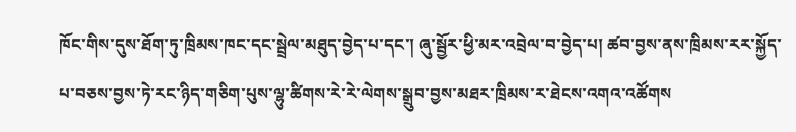ཁོང་གིས་དུས་ཐོག་ཏུ་ཁྲིམས་ཁང་དང་སྦྲེལ་མཐུད་བྱེད་པ་དང་། ཞུ་སྦྱོར་ཕྱི་མར་འབྲེལ་བ་བྱེད་པ། ཚབ་བྱས་ནས་ཁྲིམས་རར་སྐྱོད་པ་བཅས་བྱས་ཏེ་རང་ཉིད་གཅིག་པུས་ལྷུ་ཚིགས་རེ་རེ་ལེགས་སྒྲུབ་བྱས་མཐར་ཁྲིམས་ར་ཐེངས་འགའ་འཚོགས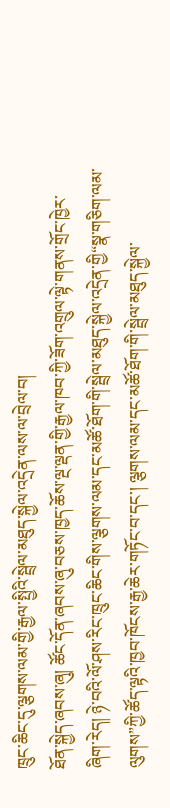ཁྲུང་ཆིང་དུ་ལྕགས་ལམ་གྱི་རྒྱལ་སྤྱིའི་སྦྲེལ་མཐུད་སྐྱེལ་འདྲེན་ལས་ལ་བྲེལ་བ།
ཐོན་སྐྱེད་ཞབས་ཞུ། ཚོང་དོན་ཞབས་ཞུ་བཅས་ཁྱད་ཆོས་ལྔ་ལྡན་གྱི་རྒྱལ་ཁབ་ཀྱི་ཟོག་འགྲུལ་ལྟེ་གནས་གྲོང་ཁྱེར་ཞིག་རེད། ཉེ་བའི་ལོ་ཤས་རིང་ཁྲུང་ཆིང་གིས་ལྕགས་ལམ་དང་མཚོ་ཐོག་གི་སྦྲེལ་མཐུད་སྐྱེལ་འདྲེན་གྱི“སྣ་གཅིག་ལམ་ལུགས”ཀྱི་ཚོད་ལྟའི་ཁྱབ་ཁོངས་རྒྱ་ཆེར་གཏོང་བ་དང་། ལྕགས་ལམ་དང་མཚོ་ཐོག་གི་སྦྲེལ་མཐུད་སྐྱེལ་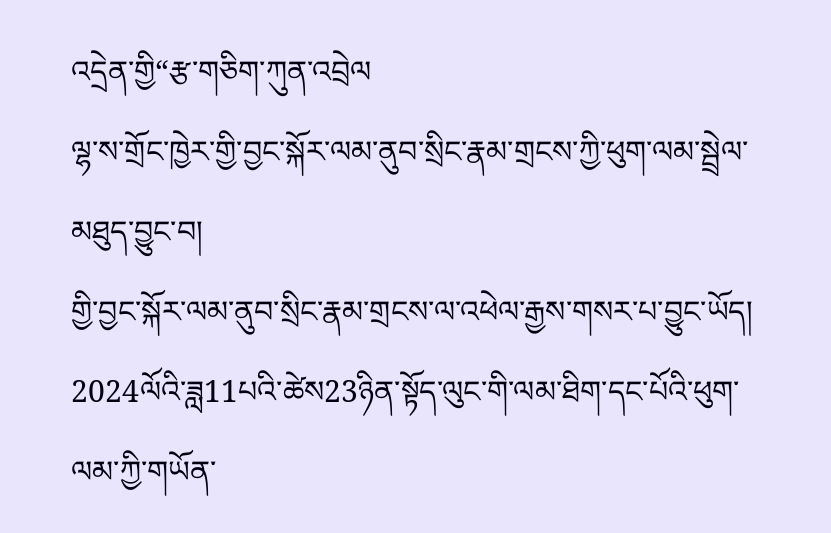འདྲེན་གྱི“རྩ་གཅིག་ཀུན་འབྲེལ
ལྷ་ས་གྲོང་ཁྱེར་གྱི་བྱང་སྐོར་ལམ་ནུབ་སྲིང་རྣམ་གྲངས་ཀྱི་ཕུག་ལམ་སྦྲེལ་མཐུད་བྱུང་བ།
གྱི་བྱང་སྐོར་ལམ་ནུབ་སྲིང་རྣམ་གྲངས་ལ་འཕེལ་རྒྱས་གསར་པ་བྱུང་ཡོད། 2024ལོའི་ཟླ11པའི་ཚེས23ཉིན་སྟོད་ལུང་གི་ལམ་ཐིག་དང་པོའི་ཕུག་ལམ་ཀྱི་གཡོན་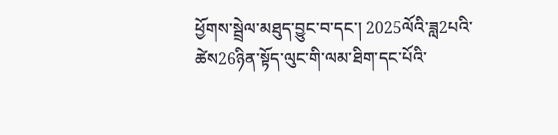ཕྱོགས་སྦྲེལ་མཐུད་བྱུང་བ་དང་། 2025ལོའི་ཟླ2པའི་ཚེས26ཉིན་སྟོད་ལུང་གི་ལམ་ཐིག་དང་པོའི་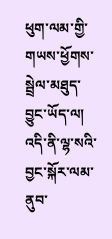ཕུག་ལམ་གྱི་གཡས་ཕྱོགས་སྦྲེལ་མཐུད་བྱུང་ཡོད་ལ། འདི་ནི་ལྷ་སའི་བྱང་སྐོར་ལམ་ནུབ་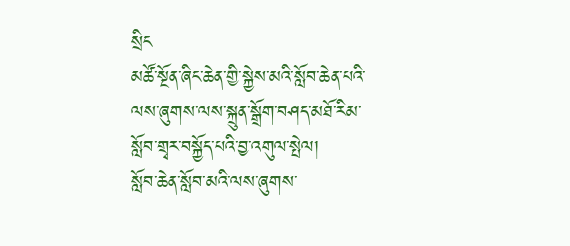སྲིང
མཚོ་སྔོན་ཞིང་ཆེན་གྱི་སྐྱེས་མའི་སློབ་ཆེན་པའི་ལས་ཞུགས་ལས་སྐྲུན་སྒྲོག་བཤད་མཐོ་རིམ་སློབ་གྲྭར་བསྐྱོད་པའི་བྱ་འགུལ་སྤེལ།
སློབ་ཆེན་སློབ་མའི་ལས་ཞུགས་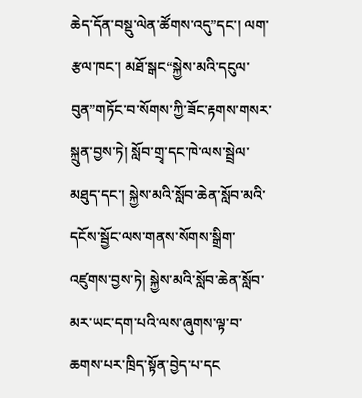ཆེད་དོན་བསྡུ་ལེན་ཚོགས་འདུ”དང་། ལག་རྩལ་ཁང་། མཐོ་སྒང“སྐྱེས་མའི་དངུལ་བུན”གཏོང་བ་སོགས་ཀྱི་ཟོང་རྟགས་གསར་སྐྲུན་བྱས་ཏེ། སློབ་གྲྭ་དང་ཁེ་ལས་སྦྲེལ་མཐུད་དང་། སྐྱེས་མའི་སློབ་ཆེན་སློབ་མའི་དངོས་སྦྱོང་ལས་གནས་སོགས་སྒྲིག་འཛུགས་བྱས་ཏེ། སྐྱེས་མའི་སློབ་ཆེན་སློབ་མར་ཡང་དག་པའི་ལས་ཞུགས་ལྟ་བ་ཆགས་པར་ཁྲིད་སྟོན་བྱེད་པ་དང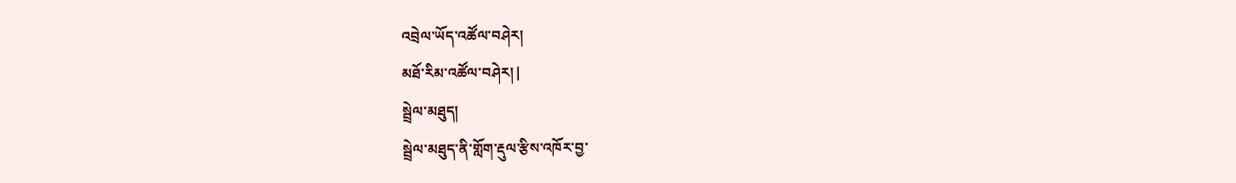འབྲེལ་ཡོད་འཚོལ་བཤེར།
མཐོ་རིམ་འཚོལ་བཤེར། |
སྦྲེལ་མཐུད།
སྦྲེལ་མཐུད་ནི་གློག་རྡུལ་རྩིས་འཁོར་བྱ་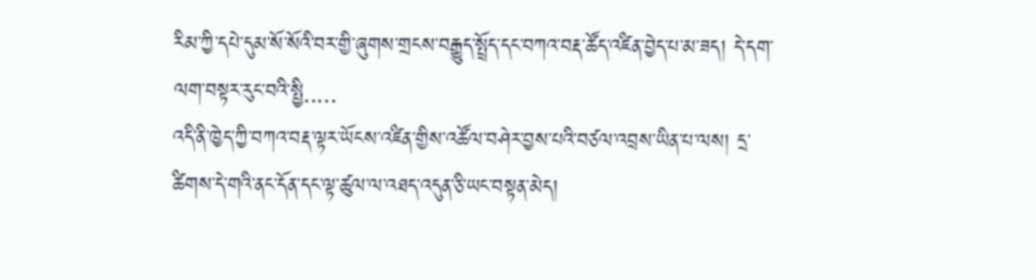རིམ་ཀྱི་དཔེ་དུམ་སོ་སོའི་བར་གྱི་ཞུགས་གྲངས་བརྒྱུད་སྤྲོད་དང་བཀའ་བརྡ་ཚོད་འཛིན་བྱེད་པ་མ་ཟད། དེ་དག་ལག་བསྟར་རུང་བའི་སྤྱི.....
འདི་ནི་ཁྱེད་ཀྱི་བཀའ་བརྡ་ལྟར་ཡོངས་འཛིན་གྱིས་འཚོལ་བཤེར་བྱས་པའི་བཙལ་འབྲས་ཡིན་པ་ལས། དྲ་ཚིགས་དེ་གའི་ནང་དོན་དང་ལྟ་ཚུལ་ལ་འཐད་འདུན་ཅི་ཡང་བསྟན་མེད།